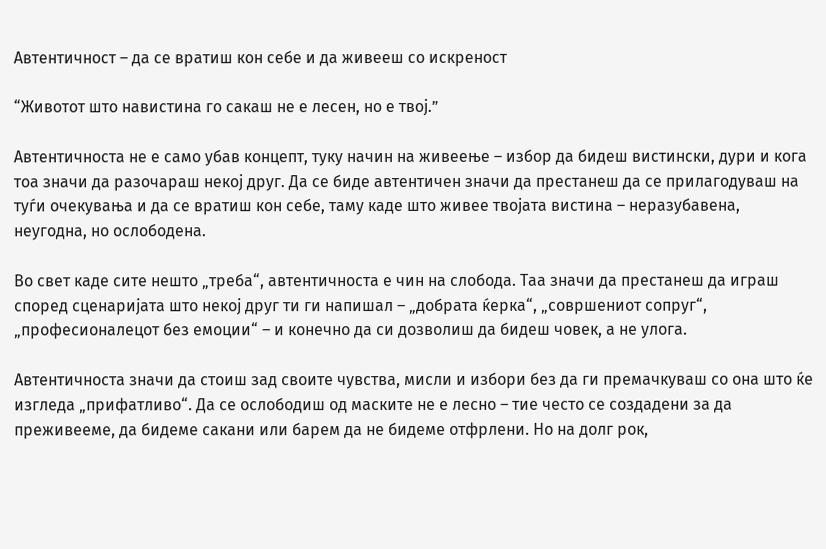Автентичност – да се вратиш кон себе и да живееш со искреност

“Животот што навистина го сакаш не е лесен, но е твој.”

Автентичноста не е само убав концепт, туку начин на живеење – избор да бидеш вистински, дури и кога тоа значи да разочараш некој друг. Да се биде автентичен значи да престанеш да се прилагодуваш на туѓи очекувања и да се вратиш кон себе, таму каде што живее твојата вистина – неразубавена, неугодна, но ослободена.

Во свет каде сите нешто „треба“, автентичноста е чин на слобода. Таа значи да престанеш да играш според сценаријата што некој друг ти ги напишал – „добрата ќерка“, „совршениот сопруг“, „професионалецот без емоции“ – и конечно да си дозволиш да бидеш човек, а не улога.

Автентичноста значи да стоиш зад своите чувства, мисли и избори без да ги премачкуваш со она што ќе изгледа „прифатливо“. Да се ослободиш од маските не е лесно – тие често се создадени за да преживееме, да бидеме сакани или барем да не бидеме отфрлени. Но на долг рок,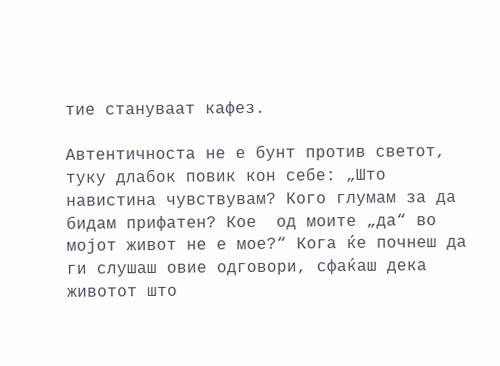тие стануваат кафез.

Автентичноста не е бунт против светот, туку длабок повик кон себе: „Што навистина чувствувам? Кого глумам за да бидам прифатен? Кое  од моите „да“ во мојот живот не е мое?“ Кога ќе почнеш да ги слушаш овие одговори, сфаќаш дека животот што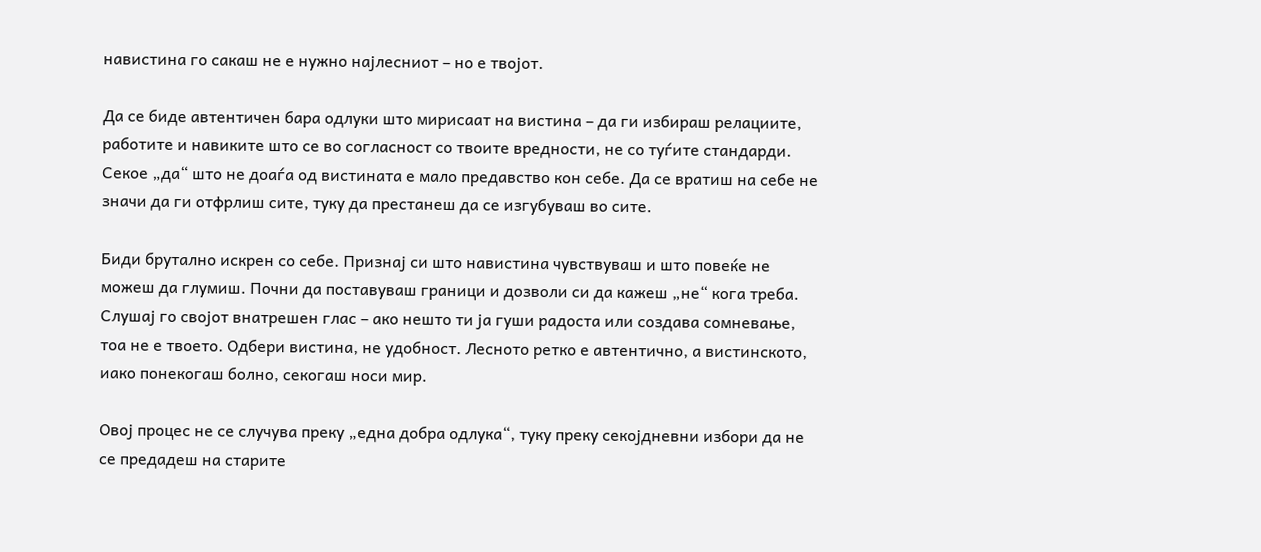навистина го сакаш не е нужно најлесниот – но е твојот.

Да се биде автентичен бара одлуки што мирисаат на вистина – да ги избираш релациите, работите и навиките што се во согласност со твоите вредности, не со туѓите стандарди. Секое „да“ што не доаѓа од вистината е мало предавство кон себе. Да се вратиш на себе не значи да ги отфрлиш сите, туку да престанеш да се изгубуваш во сите.

Биди брутално искрен со себе. Признај си што навистина чувствуваш и што повеќе не можеш да глумиш. Почни да поставуваш граници и дозволи си да кажеш „не“ кога треба. Слушај го својот внатрешен глас – ако нешто ти ја гуши радоста или создава сомневање, тоа не е твоето. Одбери вистина, не удобност. Лесното ретко е автентично, а вистинското, иако понекогаш болно, секогаш носи мир.

Овој процес не се случува преку „една добра одлука“, туку преку секојдневни избори да не се предадеш на старите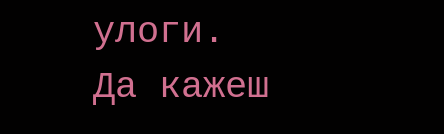улоги. Да кажеш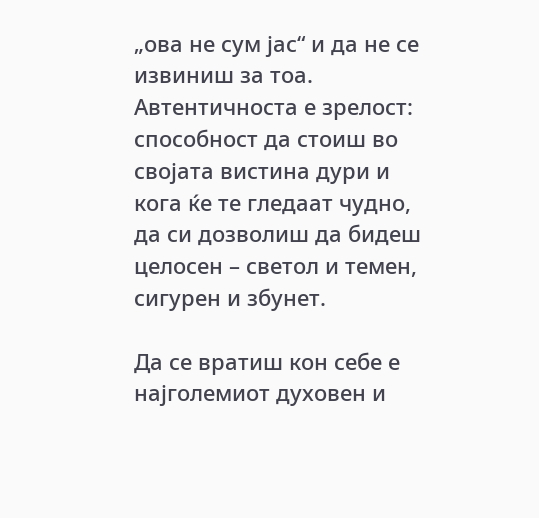„ова не сум јас“ и да не се извиниш за тоа. Автентичноста е зрелост: способност да стоиш во својата вистина дури и кога ќе те гледаат чудно, да си дозволиш да бидеш целосен – светол и темен, сигурен и збунет.

Да се вратиш кон себе е најголемиот духовен и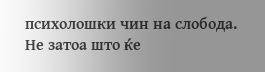психолошки чин на слобода. Не затоа што ќе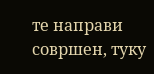те направи совршен, туку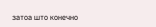затоа што конечно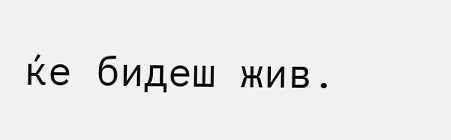ќе бидеш жив.